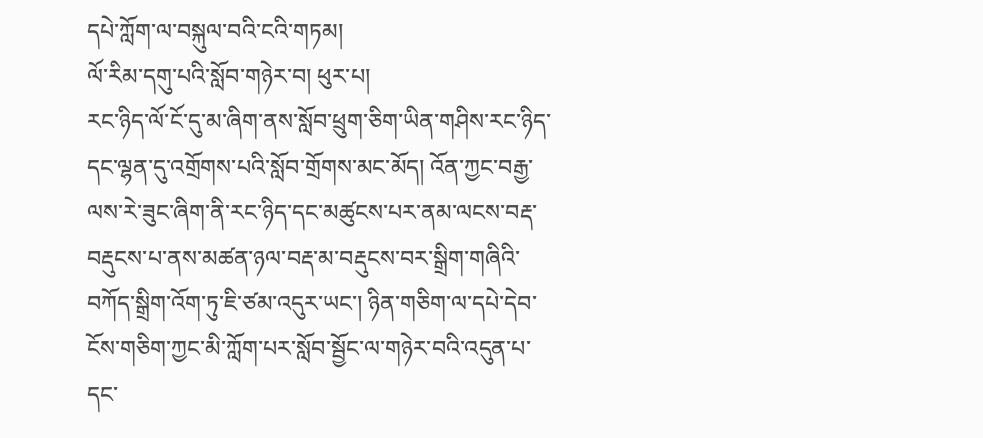དཔེ་ཀློག་ལ་བསྐུལ་བའི་ངའི་གཏམ།
ལོ་རིམ་དགུ་པའི་སློབ་གཉེར་བ། ཕུར་པ།
རང་ཉིད་ལོ་ངོ་དུ་མ་ཞིག་ནས་སློབ་ཕྲུག་ཅིག་ཡིན་གཤིས་རང་ཉིད་དང་ལྷན་དུ་འགྲོགས་པའི་སློབ་གྲོགས་མང་མོད། འོན་ཀྱང་བརྒྱ་ལས་རེ་ཟུང་ཞིག་ནི་རང་ཉིད་དང་མཚུངས་པར་ནམ་ལངས་བརྡ་བརྡུངས་པ་ནས་མཚན་ཉལ་བརྡ་མ་བརྡུངས་བར་སྒྲིག་གཞིའི་བཀོད་སྒྲིག་འོག་ཏུ་ཇི་ཙམ་འདུར་ཡང་། ཉིན་གཅིག་ལ་དཔེ་དེབ་ངོས་གཅིག་ཀྱང་མི་ཀློག་པར་སློབ་སྦྱོང་ལ་གཉེར་བའི་འདུན་པ་དང་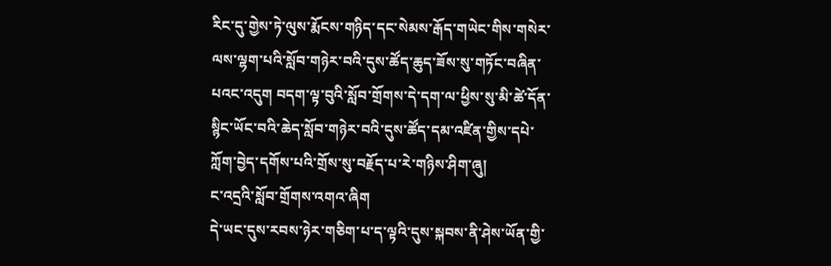རིང་དུ་གྱེས་ཏེ་ལུས་རྨོངས་གཉིད་དང་སེམས་རྒོད་གཡེང་གིས་གསེར་ལས་ལྷག་པའི་སློབ་གཉེར་བའི་དུས་ཚོད་ཆུད་ཟོས་སུ་གཏོང་བཞིན་པའང་འདུག བདག་ལྟ་བུའི་སློབ་གྲོགས་དེ་དག་ལ་ཕྱིས་སུ་མི་ཚེ་དོན་སྙིང་ཡོང་བའི་ཆེད་སློབ་གཉེར་བའི་དུས་ཚོད་དམ་འཛིན་གྱིས་དཔེ་ཀློག་བྱེད་དགོས་པའི་གྲོས་སུ་བརྗོད་པ་རེ་གཉིས་ཤིག་ཞུ།
ང་འདྲའི་སློབ་གྲོགས་འགའ་ཞིག
དེ་ཡང་དུས་རབས་ཉེར་གཅིག་པ་ད་ལྟའི་དུས་སྐབས་ནི་ཤེས་ཡོན་གྱི་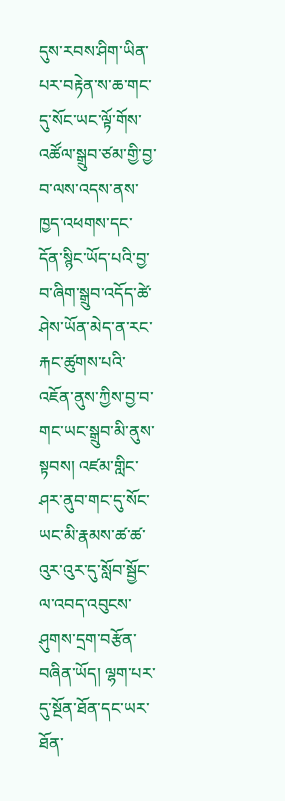དུས་རབས་ཤིག་ཡིན་པར་བརྟེན་ས་ཆ་གང་དུ་སོང་ཡང་ལྟོ་གོས་འཚོལ་སྒྲུབ་ཙམ་གྱི་བྱ་བ་ལས་འདས་ནས་ཁྱད་འཕགས་དང་དོན་སྙིང་ཡོད་པའི་བྱ་བ་ཞིག་སྒྲུབ་འདོད་ཚེ་ཤེས་ཡོན་མེད་ན་རང་རྐང་ཚུགས་པའི་འཇོན་ནུས་ཀྱིས་བྱ་བ་གང་ཡང་སྒྲུབ་མི་ནུས་སྟབས། འཛམ་གླིང་ཤར་ནུབ་གང་དུ་སོང་ཡང་མི་རྣམས་ཚ་ཚ་འུར་འུར་དུ་སློབ་སྦྱོང་ལ་འབད་འབུངས་ཤུགས་དྲག་བརྩོན་བཞིན་ཡོད། ལྷག་པར་དུ་སྔོན་ཐོན་དང་ཡར་ཐོན་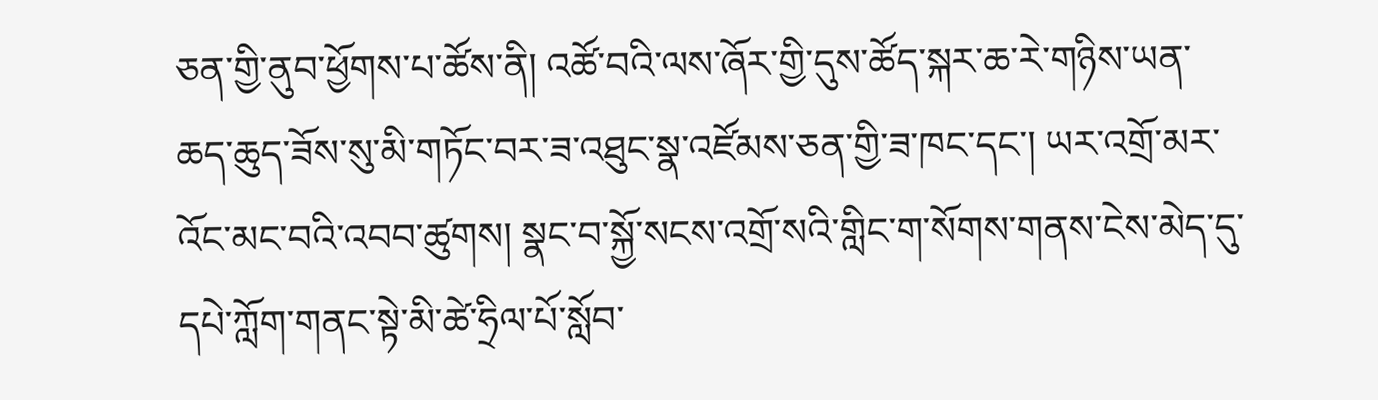ཅན་གྱི་ནུབ་ཕྱོགས་པ་ཚོས་ནི། འཚོ་བའི་ལས་ཞོར་གྱི་དུས་ཚོད་སྐར་ཆ་རེ་གཉིས་ཡན་ཆད་ཆུད་ཟོས་སུ་མི་གཏོང་བར་ཟ་འཐུང་སྣ་འཛོམས་ཅན་གྱི་ཟ་ཁང་དང་། ཡར་འགྲོ་མར་འོང་མང་བའི་འབབ་ཚུགས། སྣང་བ་སྐྱོ་སངས་འགྲོ་སའི་གླིང་ག་སོགས་གནས་ངེས་མེད་དུ་དཔེ་ཀློག་གནང་སྟེ་མི་ཚེ་ཧྲིལ་པོ་སློབ་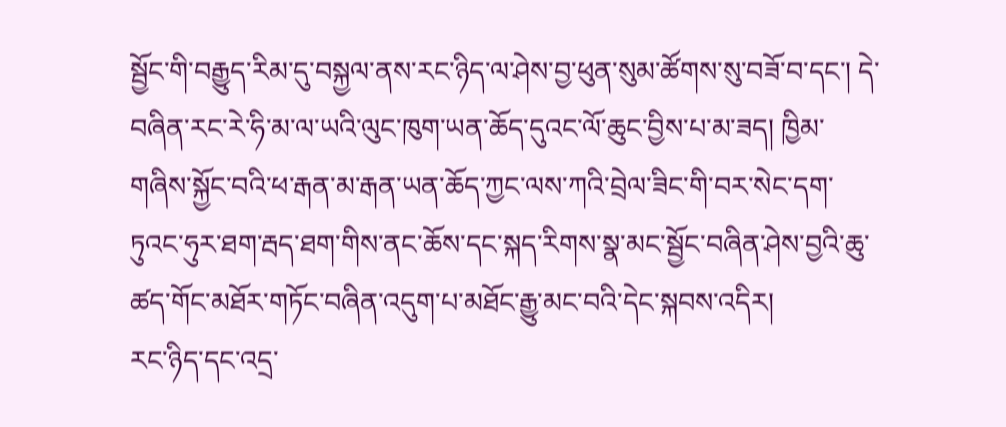སྦྱོང་གི་བརྒྱུད་རིམ་དུ་བསྐྱལ་ནས་རང་ཉིད་ལ་ཤེས་བྱ་ཕུན་སུམ་ཚོགས་སུ་བཟོ་བ་དང་། དེ་བཞིན་རང་རེ་ཧི་མ་ལ་ཡའི་ལུང་ཁུག་ཡན་ཆོད་དུའང་ལོ་ཆུང་བྱིས་པ་མ་ཟད། ཁྱིམ་གཞིས་སྐྱོང་བའི་ཕ་རྒན་མ་རྒན་ཡན་ཆོད་ཀྱང་ལས་ཀའི་བྲེལ་ཟིང་གི་བར་སེང་དག་ཏུའང་ཧུར་ཐག་རྦད་ཐག་གིས་ནང་ཆོས་དང་སྐད་རིགས་སྣ་མང་སྦྱོང་བཞིན་ཤེས་བྱའི་ཆུ་ཚད་གོང་མཐོར་གཏོང་བཞིན་འདུག་པ་མཐོང་རྒྱུ་མང་བའི་དེང་སྐབས་འདིར།
རང་ཉིད་དང་འདྲ་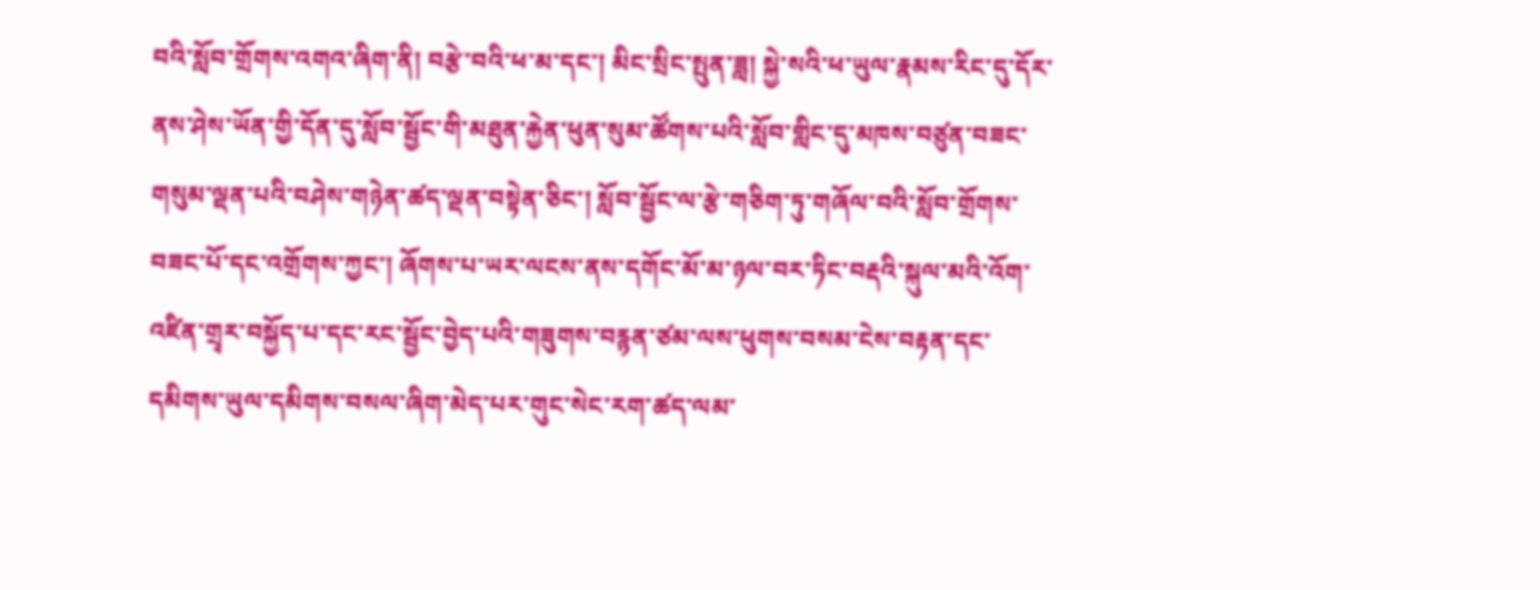བའི་སློབ་གྲོགས་འགའ་ཞིག་ནི། བརྩེ་བའི་ཕ་མ་དང་། མིང་སྲིང་སྤུན་ཟླ། སྐྱེ་སའི་ཕ་ཡུལ་རྣམས་རིང་དུ་དོར་ནས་ཤེས་ཡོན་གྱི་དོན་དུ་སློབ་སྦྱོང་གི་མཐུན་རྐྱེན་ཕུན་སུམ་ཚོགས་པའི་སློབ་གླིང་དུ་མཁས་བཙུན་བཟང་གསུམ་ལྡན་པའི་བཤེས་གཉེན་ཚད་ལྡན་བསྟེན་ཅིང་། སློབ་སྦྱོང་ལ་རྩེ་གཅིག་ཏུ་གཞོལ་བའི་སློབ་གྲོགས་བཟང་པོ་དང་འགྲོགས་ཀྱང་། ཞོགས་པ་ཡར་ལངས་ནས་དགོང་མོ་མ་ཉལ་བར་ཏིང་བརྡའི་སྐུལ་མའི་འོག་འཛིན་གྲྭར་བསྐྱོད་པ་དང་རང་སྦྱོང་བྱེད་པའི་གཟུགས་བརྙན་ཙམ་ལས་ཕུགས་བསམ་ངེས་བརྟན་དང་དམིགས་ཡུལ་དམིགས་བསལ་ཞིག་མེད་པར་གུང་སེང་རག་ཚད་ལམ་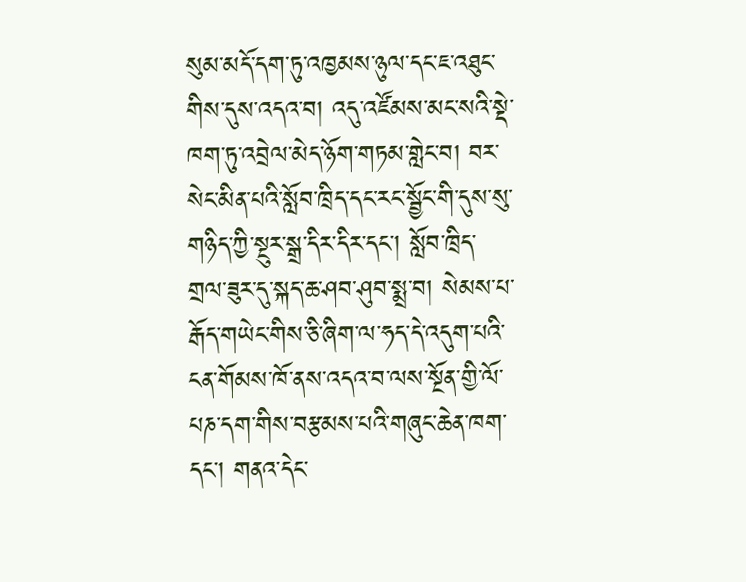སུམ་མདོ་དག་ཏུ་འཁྱམས་ཉུལ་དང་ཇ་འཐུང་གིས་དུས་འདའ་བ། འདུ་འཛོམས་མང་སའི་སྡེ་ཁག་ཏུ་འབྲེལ་མེད་ཉོག་གཏམ་གླེང་བ། བར་སེང་མིན་པའི་སློབ་ཁྲིད་དང་རང་སྦྱོང་གི་དུས་སུ་གཉིད་ཀྱི་སྔུར་སྒྲ་དིར་དིར་དང་། སློབ་ཁྲིད་གྲལ་ཟུར་དུ་སྐད་ཆ་ཤབ་ཤུབ་སྨྲ་བ། སེམས་པ་རྒོད་གཡེང་གིས་ཅི་ཞིག་ལ་ཧད་དེ་འདུག་པའི་ངན་གོམས་ཁོ་ནས་འདའ་བ་ལས་སྔོན་གྱི་ལོ་པཎ་དག་གིས་བརྩམས་པའི་གཞུང་ཆེན་ཁག་དང་། གནའ་དེང་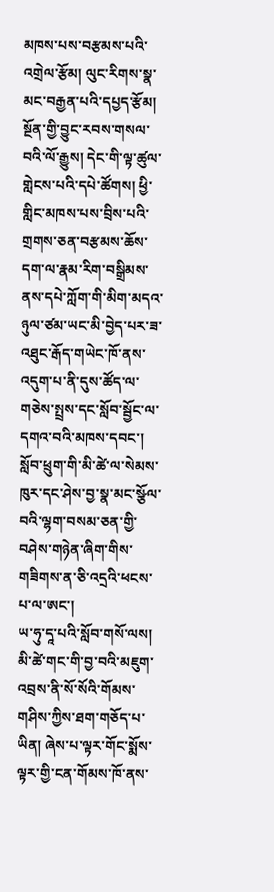མཁས་པས་བརྩམས་པའི་འགྲེལ་རྩོམ། ལུང་རིགས་སྣ་མང་བརྒྱན་པའི་དཔྱད་རྩོམ། སྔོན་གྱི་བྱུང་རབས་གསལ་བའི་ལོ་རྒྱུས། དེང་གི་ལྟ་ཚུལ་གླེངས་པའི་དཔེ་ཚོགས། ཕྱི་གླིང་མཁས་པས་བྲིས་པའི་གྲགས་ཅན་བརྩམས་ཆོས་དག་ལ་རྣམ་རིག་བསྒྲིམས་ནས་དཔེ་ཀློག་གི་མིག་མདའ་ཉུལ་ཙམ་ཡང་མི་བྱེད་པར་ཟ་འཐུང་རྒོད་གཡེང་ཁོ་ནས་འདུག་པ་ནི་དུས་ཚོད་ལ་གཅེས་སྤྲས་དང་སློབ་སྦྱོང་ལ་དགའ་བའི་མཁས་དབང་། སློབ་ཕྲུག་གི་མི་ཚེ་ལ་སེམས་ཁུར་དང་ཤེས་བྱ་སྣ་མང་སྩོལ་བའི་ལྷག་བསམ་ཅན་གྱི་བཤེས་གཉེན་ཞིག་གིས་གཟིགས་ན་ཅི་འདྲའི་ཕངས་པ་ལ་ཨང་།
ཡ་ཧུ་དཱ་པའི་སློབ་གསོ་ལས། མི་ཚེ་གང་གི་བྱ་བའི་མཇུག་འབྲས་ནི་སོ་སོའི་གོམས་གཤིས་ཀྱིས་ཐག་གཅོད་པ་ཡིན། ཞེས་པ་ལྟར་གོང་སྨོས་ལྟར་གྱི་ངན་གོམས་ཁོ་ནས་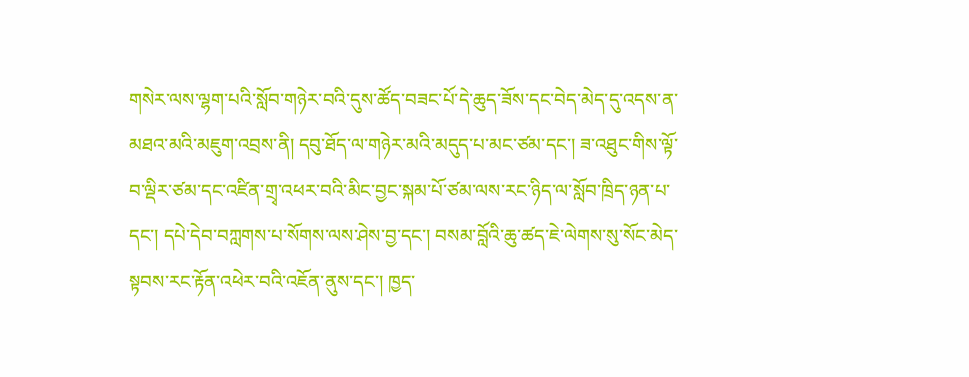གསེར་ལས་ལྷག་པའི་སློབ་གཉེར་བའི་དུས་ཚོད་བཟང་པོ་དེ་ཆུད་ཟོས་དང་བེད་མེད་དུ་འདས་ན་མཐའ་མའི་མཇུག་འབྲས་ནི། དབུ་ཐོད་ལ་གཉེར་མའི་མདུད་པ་མང་ཙམ་དང་། ཟ་འཐུང་གིས་ལྟོ་བ་ལྡིར་ཙམ་དང་འཛིན་གྲྭ་འཕར་བའི་མིང་བྱང་སྐམ་པོ་ཙམ་ལས་རང་ཉིད་ལ་སློབ་ཁྲིད་ཉན་པ་དང་། དཔེ་དེབ་བཀླགས་པ་སོགས་ལས་ཤེས་བྱ་དང་། བསམ་བློའི་ཆུ་ཚད་ཇེ་ལེགས་སུ་སོང་མེད་སྟབས་རང་རྟོན་འཕེར་བའི་འཇོན་ནུས་དང་། ཁྱད་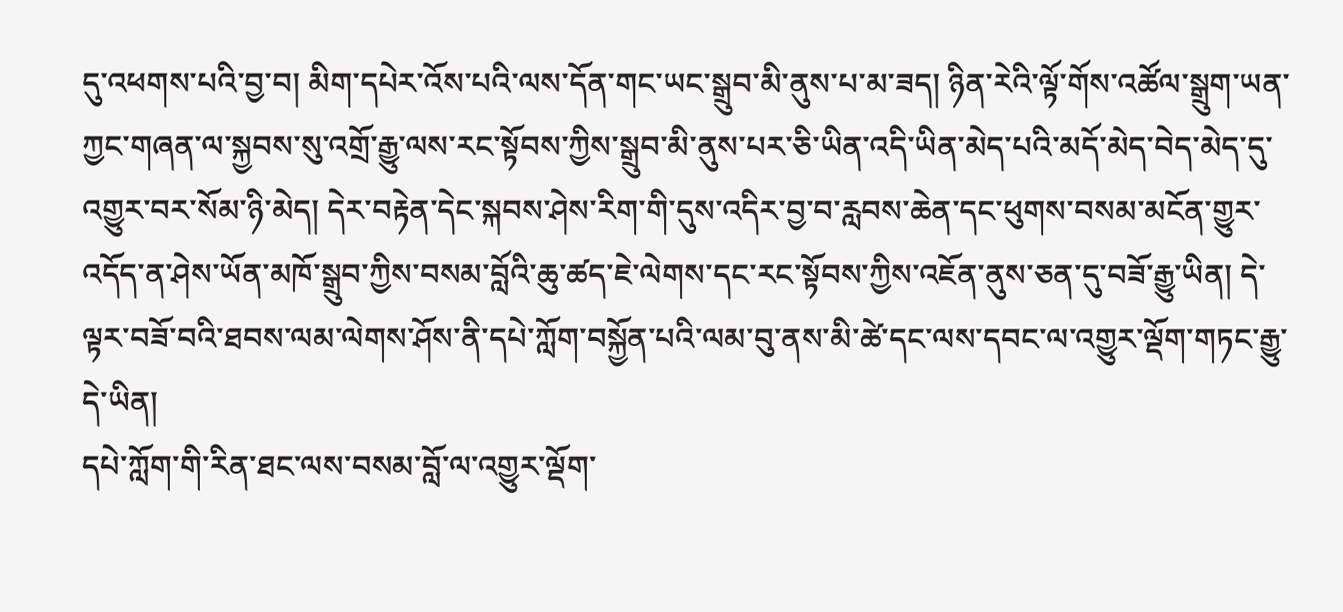དུ་འཕགས་པའི་བྱ་བ། མིག་དཔེར་འོས་པའི་ལས་དོན་གང་ཡང་སྒྲུབ་མི་ནུས་པ་མ་ཟད། ཉིན་རེའི་ལྟོ་གོས་འཚོལ་སྒྲུག་ཡན་ཀྱང་གཞན་ལ་སྐྱབས་སུ་འགྲོ་རྒྱུ་ལས་རང་སྟོབས་ཀྱིས་སྒྲུབ་མི་ནུས་པར་ཅི་ཡིན་འདི་ཡིན་མེད་པའི་མདོ་མེད་བེད་མེད་དུ་འགྱུར་བར་སོམ་ཉི་མེད། དེར་བརྟེན་དེང་སྐབས་ཤེས་རིག་གི་དུས་འདིར་བྱ་བ་རླབས་ཆེན་དང་ཕུགས་བསམ་མངོན་གྱུར་འདོད་ན་ཤེས་ཡོན་མཁོ་སྒྲུབ་ཀྱིས་བསམ་བློའི་ཆུ་ཚད་ཇེ་ལེགས་དང་རང་སྟོབས་ཀྱིས་འཇོན་ནུས་ཅན་དུ་བཟོ་རྒྱུ་ཡིན། དེ་ལྟར་བཟོ་བའི་ཐབས་ལམ་ལེགས་ཤོས་ནི་དཔེ་ཀློག་བསྐྱོན་པའི་ལམ་བུ་ནས་མི་ཚེ་དང་ལས་དབང་ལ་འགྱུར་ལྡོག་གཏང་རྒྱུ་དེ་ཡིན།
དཔེ་ཀློག་གི་རིན་ཐང་ལས་བསམ་བློ་ལ་འགྱུར་ལྡོག་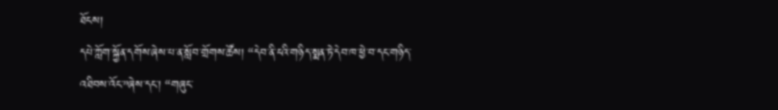ཐོངས།
དཔེ་ཀློག་སྐྱོན་དགོས་ཞེས་པ་ན་སློབ་གྲོགས་ཚོས། “དེབ་ནི་ངའི་གཉིད་སྨན་ཏེ་དེབ་ཁ་ཕྱེ་བ་དང་གཉིད་འཐིབས་འོང་”ཞེས་དང་། “གཞུང་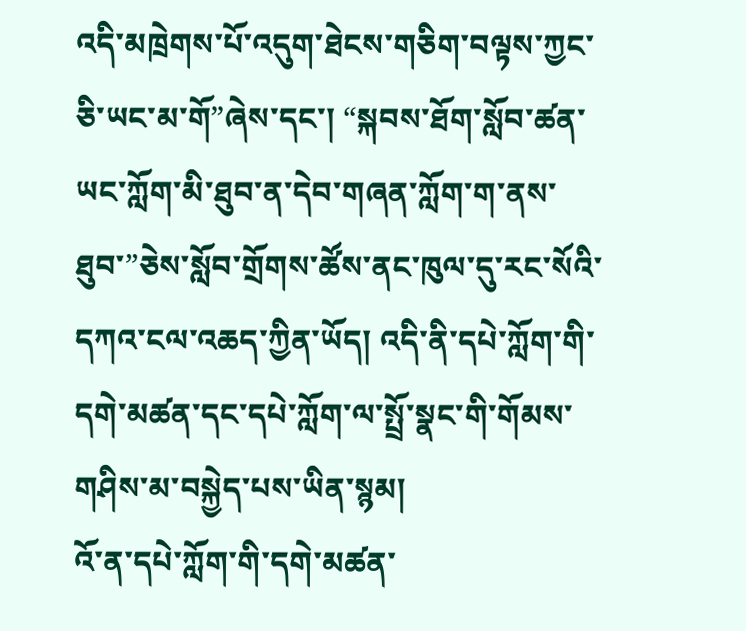འདི་མཁྲེགས་པོ་འདུག་ཐེངས་གཅིག་བལྟས་ཀྱང་ཅི་ཡང་མ་གོ”ཞེས་དང་། “སྐབས་ཐོག་སློབ་ཚན་ཡང་ཀློག་མི་ཐུབ་ན་དེབ་གཞན་ཀློག་ག་ནས་ཐུབ་”ཅེས་སློབ་གྲོགས་ཚོས་ནང་ཁུལ་དུ་རང་སོའི་དཀའ་ངལ་འཆད་ཀྱིན་ཡོད། འདི་ནི་དཔེ་ཀློག་གི་དགེ་མཚན་དང་དཔེ་ཀློག་ལ་སྤྲོ་སྣང་གི་གོམས་གཤིས་མ་བསྐྱེད་པས་ཡིན་སྙམ།
འོ་ན་དཔེ་ཀློག་གི་དགེ་མཚན་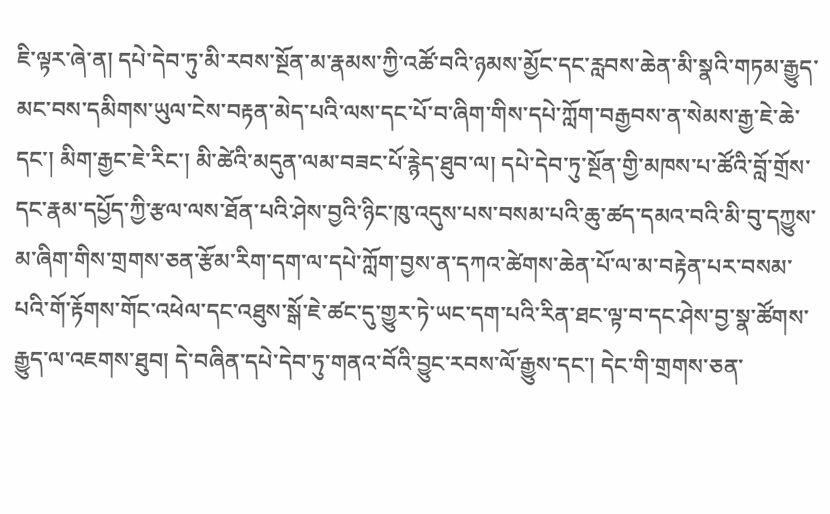ཇི་ལྟར་ཞེ་ན། དཔེ་དེབ་ཏུ་མི་རབས་སྔོན་མ་རྣམས་ཀྱི་འཚོ་བའི་ཉམས་མྱོང་དང་རླབས་ཆེན་མི་སྣའི་གཏམ་རྒྱུད་མང་བས་དམིགས་ཡུལ་ངེས་བརྟན་མེད་པའི་ལས་དང་པོ་བ་ཞིག་གིས་དཔེ་ཀློག་བརྒྱབས་ན་སེམས་རྒྱ་ཇེ་ཆེ་དང་། མིག་རྒྱང་ཇེ་རིང་། མི་ཚེའི་མདུན་ལམ་བཟང་པོ་རྙེད་ཐུབ་ལ། དཔེ་དེབ་ཏུ་སྔོན་གྱི་མཁས་པ་ཚོའི་བློ་གྲོས་དང་རྣམ་དཔྱོད་ཀྱི་རྩལ་ལས་ཐོན་པའི་ཤེས་བྱའི་ཉིང་ཁུ་འདུས་པས་བསམ་པའི་ཆུ་ཚད་དམའ་བའི་མི་བུ་དཀྱུས་མ་ཞིག་གིས་གྲགས་ཅན་རྩོམ་རིག་དག་ལ་དཔེ་ཀློག་བྱས་ན་དཀའ་ཚེགས་ཆེན་པོ་ལ་མ་བརྟེན་པར་བསམ་པའི་གོ་རྟོགས་གོང་འཕེལ་དང་འཐུས་སྒོ་ཇེ་ཚང་དུ་གྱུར་ཏེ་ཡང་དག་པའི་རིན་ཐང་ལྟ་བ་དང་ཤེས་བྱ་སྣ་ཚོགས་རྒྱུད་ལ་འཇགས་ཐུབ། དེ་བཞིན་དཔེ་དེབ་ཏུ་གནའ་བོའི་བྱུང་རབས་ལོ་རྒྱུས་དང་། དེང་གི་གྲགས་ཅན་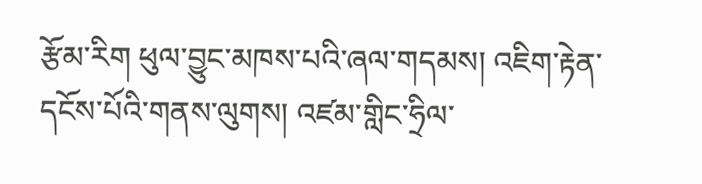རྩོམ་རིག ཕུལ་བྱུང་མཁས་པའི་ཞལ་གདམས། འཇིག་རྟེན་དངོས་པོའི་གནས་ལུགས། འཛམ་གླིང་ཧྲིལ་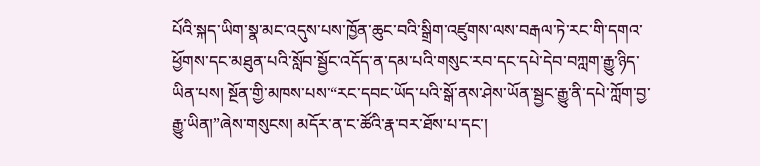པོའི་སྐད་ཡིག་སྣ་མང་འདུས་པས་ཁྱོན་ཆུང་བའི་སྒྲིག་འཛུགས་ལས་བརྒལ་ཏེ་རང་གི་དགའ་ཕྱོགས་དང་མཐུན་པའི་སློབ་སྦྱོང་འདོད་ན་དམ་པའི་གསུང་རབ་དང་དཔེ་དེབ་བཀླག་རྒྱུ་ཉིད་ཡིན་པས། སྔོན་གྱི་མཁས་པས་“རང་དབང་ཡོད་པའི་སྒོ་ནས་ཤེས་ཡོན་སྦྱང་རྒྱུ་ནི་དཔེ་ཀློག་བྱ་རྒྱུ་ཡིན།”ཞེས་གསུངས། མདོར་ན་ང་ཚོའི་རྣ་བར་ཐོས་པ་དང་།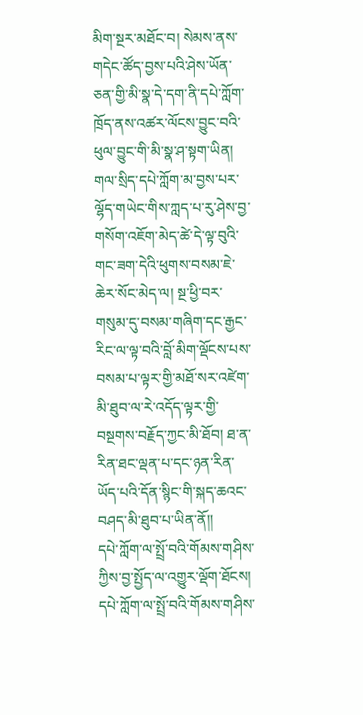མིག་སྔར་མཐོང་བ། སེམས་ནས་གདེང་ཚོད་བྱས་པའི་ཤེས་ཡོན་ཅན་གྱི་མི་སྣ་དེ་དག་ནི་དཔེ་ཀློག་ཁྲོད་ནས་འཚར་ལོངས་བྱུང་བའི་ཕུལ་བྱུང་གི་མི་སྣ་ཤ་སྟག་ཡིན། གལ་སྲིད་དཔེ་ཀློག་མ་བྱས་པར་ལྷོད་གཡེང་གིས་ཀླད་པ་རུ་ཤེས་བྱ་གསོག་འཇོག་མེད་ཚེ་དེ་ལྟ་བུའི་གང་ཟག་དེའི་ཕུགས་བསམ་ཇེ་ཆེར་སོང་མེད་ལ། སྔ་ཕྱི་བར་གསུམ་དུ་བསམ་གཞིག་དང་རྒྱང་རིང་ལ་ལྟ་བའི་བློ་མིག་ལྡོངས་པས་བསམ་པ་ལྟར་གྱི་མཐོ་སར་འཛེག་མི་ཐུབ་ལ་རེ་འདོད་ལྟར་གྱི་བསྔགས་བརྗོད་ཀྱང་མི་ཐོབ། ཐ་ན་རིན་ཐང་ལྡན་པ་དང་ཉན་རིན་ཡོད་པའི་དོན་སྙིང་གི་སྐད་ཆའང་བཤད་མི་ཐུབ་པ་ཡིན་ནོ།།
དཔེ་ཀློག་ལ་སྤྲོ་བའི་གོམས་གཤིས་ཀྱིས་བྱ་སྤྱོད་ལ་འགྱུར་ལྡོག་ཐོངས།
དཔེ་ཀློག་ལ་སྤྲོ་བའི་གོམས་གཤིས་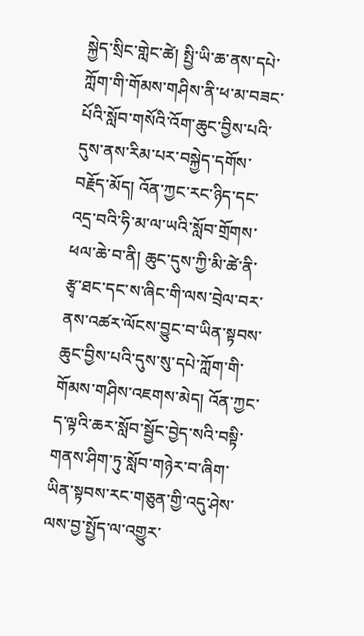སྐྱེད་སྲིང་གླེང་ཚེ། སྤྱི་ཡི་ཆ་ནས་དཔེ་ཀློག་གི་གོམས་གཤིས་ནི་ཕ་མ་བཟང་པོའི་སློབ་གསོའི་འོག་ཆུང་བྱིས་པའི་དུས་ནས་རིམ་པར་བསྐྱེད་དགོས་བརྗོད་མོད། འོན་ཀྱང་རང་ཉིད་དང་འདྲ་བའི་ཧི་མ་ལ་ཡའི་སློབ་གྲོགས་ཕལ་ཆེ་བ་ནི། ཆུང་དུས་ཀྱི་མི་ཚེ་ནི་རྩྭ་ཐང་དང་ས་ཞིང་གི་ལས་བྲེལ་བར་ནས་འཚར་ལོངས་བྱུང་བ་ཡིན་སྟབས་ཆུང་བྱིས་པའི་དུས་སུ་དཔེ་ཀློག་གི་གོམས་གཤིས་འཇགས་མེད། འོན་ཀྱང་ད་ལྟའི་ཆར་སློབ་སྦྱོང་བྱེད་སའི་བསྟི་གནས་ཤིག་ཏུ་སློབ་གཉེར་བ་ཞིག་ཡིན་སྟབས་རང་གཅུན་གྱི་འདུ་ཤེས་ལས་བྱ་སྤྱོད་ལ་འགྱུར་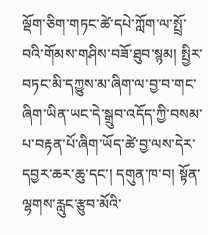ལྡོག་ཅིག་གཏང་ཚེ་དཔེ་ཀློག་ལ་སྤྲོ་བའི་གོམས་གཤིས་བཟོ་ཐུབ་སྙམ། སྤྱིར་བཏང་མི་དཀྱུས་མ་ཞིག་ལ་བྱ་བ་གང་ཞིག་ཡིན་ཡང་དེ་སྒྲུབ་འདོད་ཀྱི་བསམ་པ་བརྟན་པོ་ཞིག་ཡོད་ཚེ་བྱ་ལས་དེར་དབྱར་ཆར་ཆུ་དང་། དགུན་ཁ་བ། སྟོན་ལྷགས་རླུང་རྩུབ་མོའི་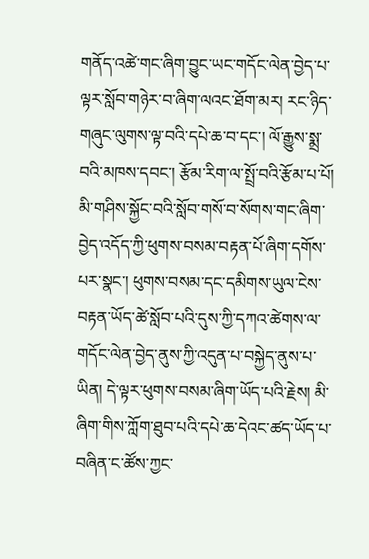གནོད་འཚེ་གང་ཞིག་བྱུང་ཡང་གདོང་ལེན་བྱེད་པ་ལྟར་སློབ་གཉེར་བ་ཞིག་ལའང་ཐོག་མར། རང་ཉིད་གཞུང་ལུགས་ལྟ་བའི་དཔེ་ཆ་བ་དང་། ལོ་རྒྱུས་སྨྲ་བའི་མཁས་དབང་། རྩོམ་རིག་ལ་སྤྲོ་བའི་རྩོམ་པ་པོ། མི་གཤིས་སྐྱོང་བའི་སློབ་གསོ་བ་སོགས་གང་ཞིག་བྱེད་འདོད་ཀྱི་ཕུགས་བསམ་བརྟན་པོ་ཞིག་དགོས་པར་སྣང་། ཕུགས་བསམ་དང་དམིགས་ཡུལ་ངེས་བརྟན་ཡོད་ཚེ་སློབ་པའི་དུས་ཀྱི་དཀའ་ཚེགས་ལ་གདོང་ལེན་བྱེད་ནུས་ཀྱི་འདུན་པ་བསྐྱེད་ནུས་པ་ཡིན། དེ་ལྟར་ཕུགས་བསམ་ཞིག་ཡོད་པའི་རྗེས། མི་ཞིག་གིས་ཀློག་ཐུབ་པའི་དཔེ་ཆ་དེའང་ཚད་ཡོད་པ་བཞིན་ང་ཚོས་ཀྱང་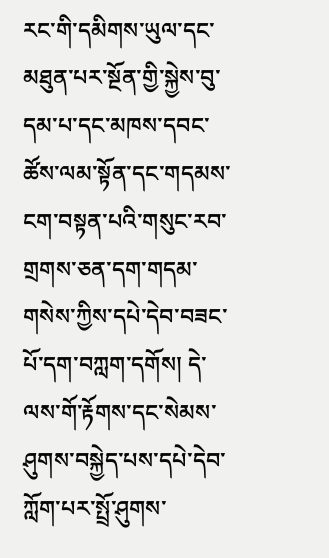རང་གི་དམིགས་ཡུལ་དང་མཐུན་པར་སྔོན་གྱི་སྐྱེས་བུ་དམ་པ་དང་མཁས་དབང་ཚོས་ལམ་སྟོན་དང་གདམས་ངག་བསྟན་པའི་གསུང་རབ་གྲགས་ཅན་དག་གདམ་གསེས་ཀྱིས་དཔེ་དེབ་བཟང་པོ་དག་བཀླག་དགོས། དེ་ལས་གོ་རྟོགས་དང་སེམས་ཤུགས་བསྐྱེད་པས་དཔེ་དེབ་ཀློག་པར་སྤྲོ་ཤུགས་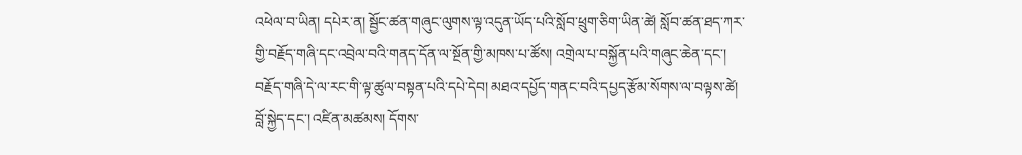འཕེལ་བ་ཡིན། དཔེར་ན། སྦྱོང་ཚན་གཞུང་ལུགས་ལྟ་འདུན་ཡོད་པའི་སློབ་ཕྲུག་ཅིག་ཡིན་ཚེ། སློབ་ཚན་ཐད་ཀར་གྱི་བརྗོད་གཞི་དང་འབྲེལ་བའི་གནད་དོན་ལ་སྔོན་གྱི་མཁས་པ་ཚོས། འགྲེལ་པ་བསྐྱོན་པའི་གཞུང་ཆེན་དང་། བརྗོད་གཞི་དེ་ལ་རང་གི་ལྟ་ཚུལ་བསྟན་པའི་དཔེ་དེབ། མཐའ་དཔྱོད་གནང་བའི་དཔྱད་རྩོམ་སོགས་ལ་བལྟས་ཚེ། བློ་སྐྱེད་དང་། འཛིན་མཚམས། དོགས་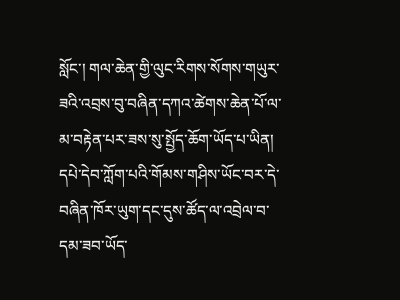སློང་། གལ་ཆེན་གྱི་ལུང་རིགས་སོགས་གཡུར་ཟའི་འབྲས་བུ་བཞིན་དཀའ་ཚེགས་ཆེན་པོ་ལ་མ་བརྟེན་པར་ཟས་སུ་སྤྱོད་ཆོག་ཡོད་པ་ཡིན།
དཔེ་དེབ་ཀློག་པའི་གོམས་གཤིས་ཡོང་བར་དེ་བཞིན་ཁོར་ཡུག་དང་དུས་ཚོད་ལ་འབྲེལ་བ་དམ་ཟབ་ཡོད་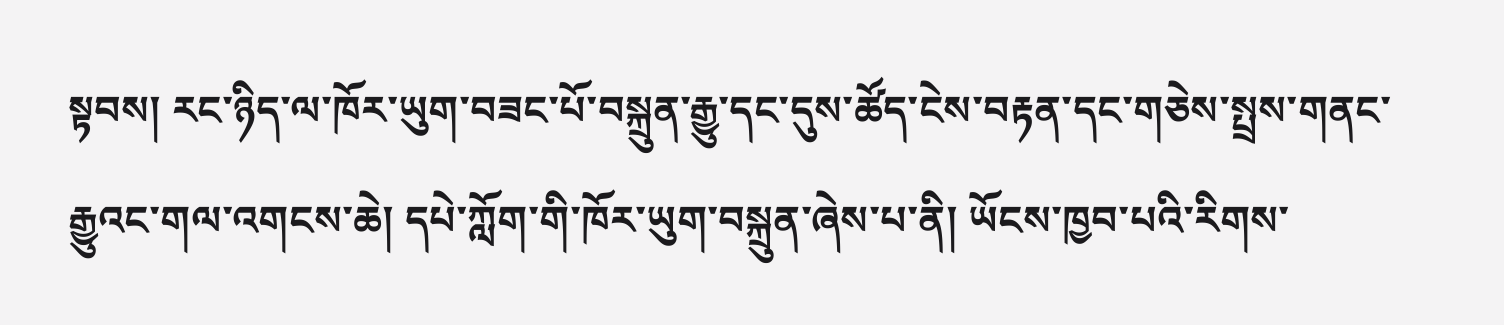སྟབས། རང་ཉིད་ལ་ཁོར་ཡུག་བཟང་པོ་བསྐྲུན་རྒྱུ་དང་དུས་ཚོད་ངེས་བརྟན་དང་གཅེས་སྤྲས་གནང་རྒྱུའང་གལ་འགངས་ཆེ། དཔེ་ཀློག་གི་ཁོར་ཡུག་བསྐྲུན་ཞེས་པ་ནི། ཡོངས་ཁྱབ་པའི་རིགས་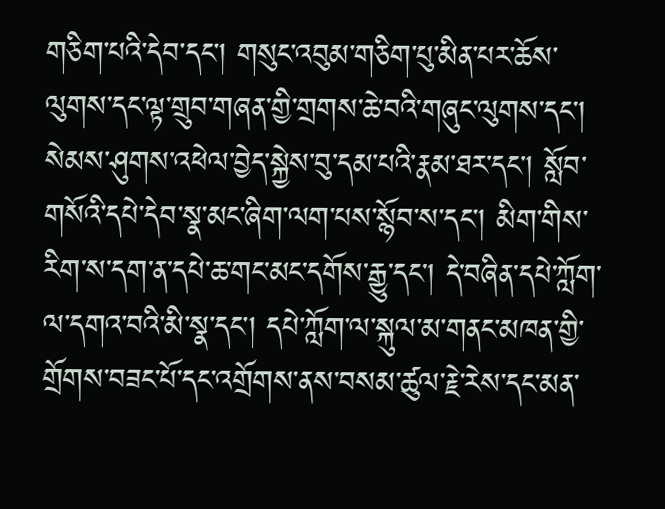གཅིག་པའི་དེབ་དང་། གསུང་འབུམ་གཅིག་པུ་མིན་པར་ཆོས་ལུགས་དང་ལྟ་གྲུབ་གཞན་གྱི་གྲགས་ཆེ་བའི་གཞུང་ལུགས་དང་། སེམས་ཤུགས་འཕེལ་བྱེད་སྐྱེས་བུ་དམ་པའི་རྣམ་ཐར་དང་། སློབ་གསོའི་དཔེ་དེབ་སྣ་མང་ཞིག་ལག་པས་སྙོབ་ས་དང་། མིག་གིས་རིག་ས་དག་ན་དཔེ་ཆ་གང་མང་དགོས་རྒྱུ་དང་། དེ་བཞིན་དཔེ་ཀློག་ལ་དགའ་བའི་མི་སྣ་དང་། དཔེ་ཀློག་ལ་སྐུལ་མ་གནང་མཁན་གྱི་གྲོགས་བཟང་པོ་དང་འགྲོགས་ནས་བསམ་ཚུལ་རྗེ་རེས་དང་མན་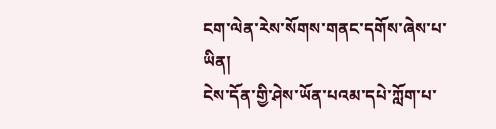ངག་ལེན་རེས་སོགས་གནང་དགོས་ཞེས་པ་ཡིན།
ངེས་དོན་གྱི་ཤེས་ཡོན་པའམ་དཔེ་ཀློག་པ་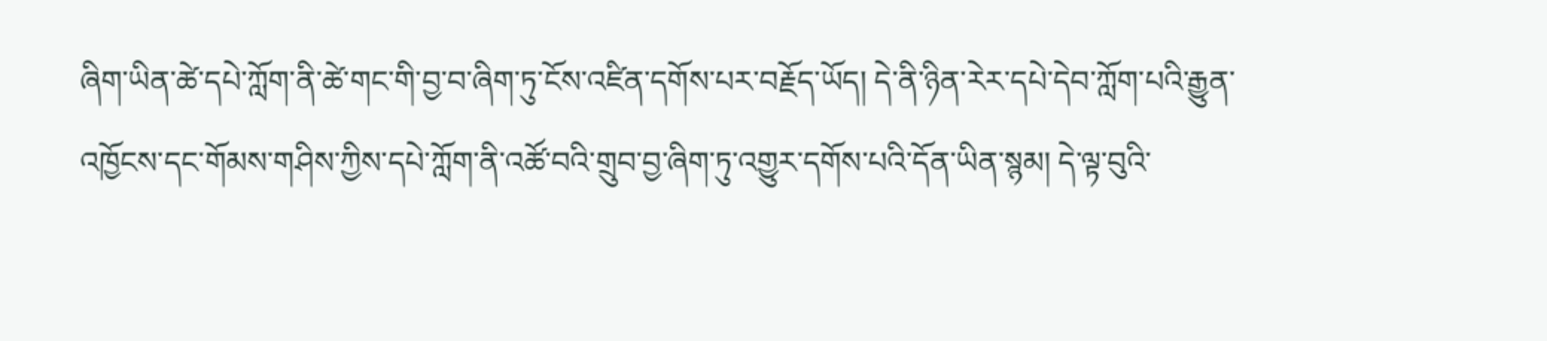ཞིག་ཡིན་ཚེ་དཔེ་ཀློག་ནི་ཚེ་གང་གི་བྱ་བ་ཞིག་ཏུ་ངོས་འཛིན་དགོས་པར་བརྗོད་ཡོད། དེ་ནི་ཉིན་རེར་དཔེ་དེབ་ཀློག་པའི་རྒྱུན་འཁྱོངས་དང་གོམས་གཤིས་ཀྱིས་དཔེ་ཀློག་ནི་འཚོ་བའི་གྲུབ་བྱ་ཞིག་ཏུ་འགྱུར་དགོས་པའི་དོན་ཡིན་སྙམ། དེ་ལྟ་བུའི་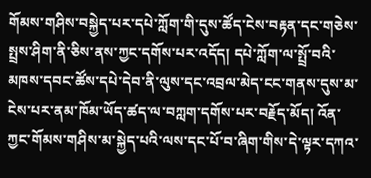གོམས་གཤིས་བསྐྱེད་པར་དཔེ་ཀློག་གི་དུས་ཚོད་ངེས་བརྟན་དང་གཅེས་སྤྲས་ཤིག་ནི་ཅིས་ནས་ཀྱང་དགོས་པར་འདོད། དཔེ་ཀློག་ལ་སྤྲོ་བའི་མཁས་དབང་ཚོས་དཔེ་དེབ་ནི་ལུས་དང་འབྲལ་མེད་ངང་གནས་དུས་མ་ངེས་པར་ནམ་ཁོམ་ཡོད་ཚད་ལ་བཀླག་དགོས་པར་བརྗོད་མོད། འོན་ཀྱང་གོམས་གཤིས་མ་སྐྱེད་པའི་ལས་དང་པོ་བ་ཞིག་གིས་དེ་ལྟར་དཀའ་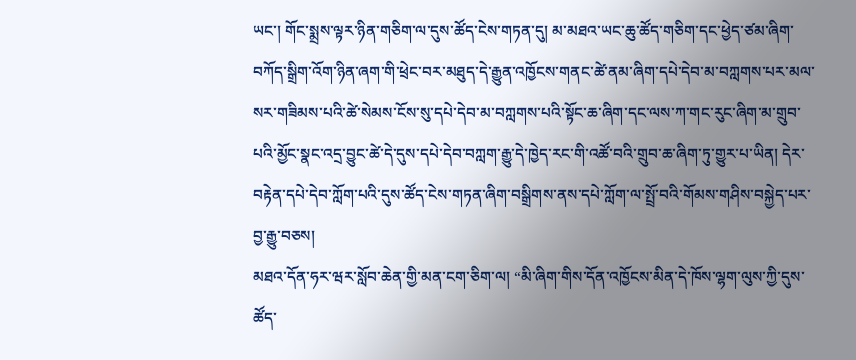ཡང་། གོང་སྨྲས་ལྟར་ཉིན་གཅིག་ལ་དུས་ཚོད་ངེས་གཏན་དུ། མ་མཐའ་ཡང་ཆུ་ཚོད་གཅིག་དང་ཕྱེད་ཙམ་ཞིག་བཀོད་སྒྲིག་འོག་ཉིན་ཞག་གི་ཕྲེང་བར་མཐུད་དེ་རྒྱུན་འཁྱོངས་གནང་ཚེ་ནམ་ཞིག་དཔེ་དེབ་མ་བཀླགས་པར་མལ་སར་གཟིམས་པའི་ཚེ་སེམས་ངོས་སུ་དཔེ་དེབ་མ་བཀླགས་པའི་སྟོང་ཆ་ཞིག་དང་ལས་ཀ་གང་རུང་ཞིག་མ་གྲུབ་པའི་མྱོང་སྣང་འདྲ་བྱུང་ཚེ་དེ་དུས་དཔེ་དེབ་བཀླག་རྒྱུ་དེ་ཁྱེད་རང་གི་འཚོ་བའི་གྲུབ་ཆ་ཞིག་ཏུ་གྱུར་པ་ཡིན། དེར་བརྟེན་དཔེ་དེབ་ཀློག་པའི་དུས་ཚོད་ངེས་གཏན་ཞིག་བསྒྲིགས་ནས་དཔེ་ཀློག་ལ་སྤྲོ་བའི་གོམས་གཤིས་བསྐྱེད་པར་བྱ་རྒྱུ་བཅས།
མཐའ་དོན་ཧར་ཝར་སློབ་ཆེན་གྱི་མན་ངག་ཅིག་ལ། “མི་ཞིག་གིས་དོན་འཁྱོངས་མིན་དེ་ཁོས་ལྷག་ལུས་ཀྱི་དུས་ཚོད་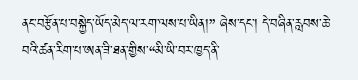ནང་བརྩོན་པ་བསྐྱེད་ཡོད་མེད་ལ་རག་ལས་པ་ཡིན།” ཞེས་དང་། དེ་བཞིན་རླབས་ཆེ་བའི་ཚན་རིག་པ་ཨན་ཟི་ཐན་གྱིས་“མི་ཡི་བར་ཁྱད་ནི་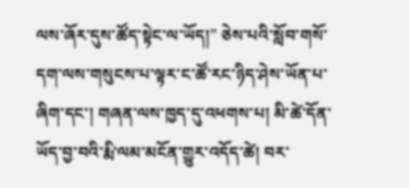ལས་ཞོར་དུས་ཚོད་སྟེང་ལ་ཡོད།” ཅེས་པའི་སློབ་གསོ་དག་ལས་གསུངས་པ་ལྟར་ང་ཚོ་རང་ཉིད་ཤེས་ཡོན་པ་ཞིག་དང་། གཞན་ལས་ཁྱད་དུ་འཕགས་པ། མི་ཚེ་དོན་ཡོད་བྱ་བའི་རྨི་ལམ་མངོན་གྱུར་འདོད་ཚེ། བར་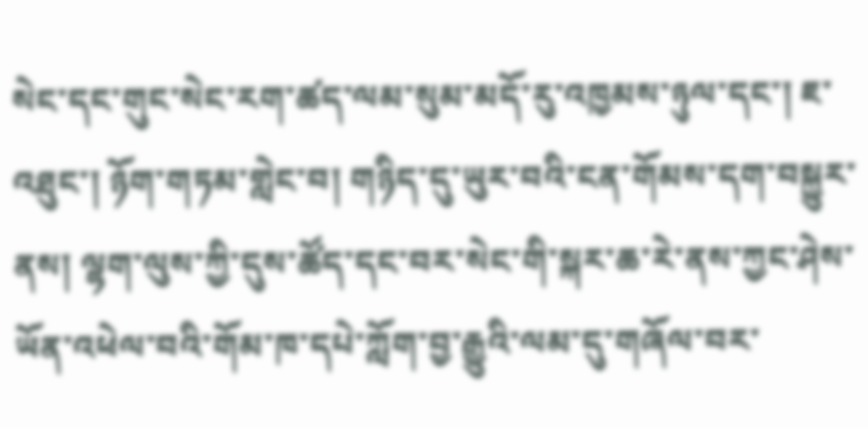སེང་དང་གུང་སེང་རག་ཚད་ལམ་སུམ་མདོ་རུ་འཁྱམས་ཉུལ་དང་། ཇ་འཐུང་། ཉོག་གཏམ་གླེང་བ། གཉིད་དུ་ཡུར་བའི་ངན་གོམས་དག་བསྐྱུར་ནས། ལྷག་ལུས་ཀྱི་དུས་ཚོད་དང་བར་སེང་གི་སྐར་ཆ་རེ་ནས་ཀྱང་ཤེས་ཡོན་འཕེལ་བའི་གོམ་ཁ་དཔེ་ཀློག་བྱ་རྒྱུའི་ལམ་དུ་གཞོལ་བར་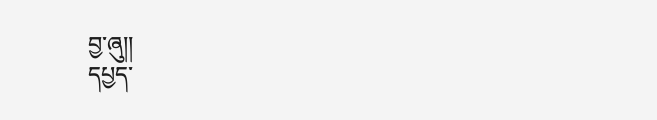བྱ་ཞུ།།
དཔྱད་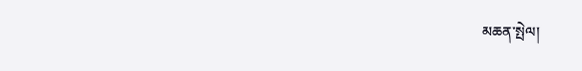མཆན་སྤེལ།